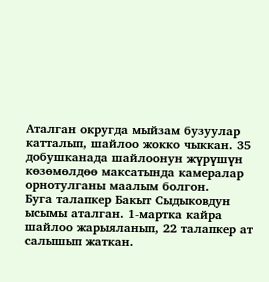Аталган округда мыйзам бузуулар катталып, шайлоо жокко чыккан. 35 добушканада шайлоонун жүрүшүн көзөмөлдөө максатында камералар орнотулганы маалым болгон.
Буга талапкер Бакыт Сыдыковдун ысымы аталган. 1-мартка кайра шайлоо жарыяланып, 22 талапкер ат салышып жаткан.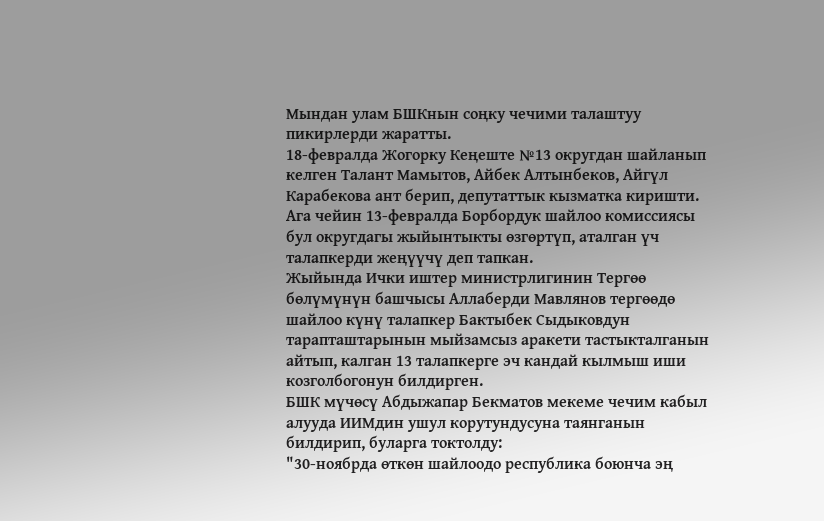Мындан улам БШКнын соңку чечими талаштуу пикирлерди жаратты.
18-февралда Жогорку Кеңеште №13 округдан шайланып келген Талант Мамытов, Айбек Алтынбеков, Айгүл Карабекова ант берип, депутаттык кызматка киришти. Ага чейин 13-февралда Борбордук шайлоо комиссиясы бул округдагы жыйынтыкты өзгөртүп, аталган үч талапкерди жеңүүчү деп тапкан.
Жыйында Ички иштер министрлигинин Тергөө бөлүмүнүн башчысы Аллаберди Мавлянов тергөөдө шайлоо күнү талапкер Бактыбек Сыдыковдун тарапташтарынын мыйзамсыз аракети тастыкталганын айтып, калган 13 талапкерге эч кандай кылмыш иши козголбогонун билдирген.
БШК мүчөсү Абдыжапар Бекматов мекеме чечим кабыл алууда ИИМдин ушул корутундусуна таянганын билдирип, буларга токтолду:
"30-ноябрда өткөн шайлоодо республика боюнча эң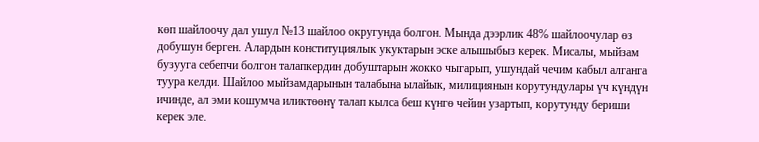көп шайлоочу дал ушул №13 шайлоо округунда болгон. Мында дээрлик 48% шайлоочулар өз добушун берген. Алардын конституциялык укуктарын эске алышыбыз керек. Мисалы, мыйзам бузууга себепчи болгон талапкердин добуштарын жокко чыгарып, ушундай чечим кабыл алганга туура келди. Шайлоо мыйзамдарынын талабына ылайык, милициянын корутундулары үч күндүн ичинде, ал эми кошумча иликтөөнү талап кылса беш күнгө чейин узартып, корутунду бериши керек эле.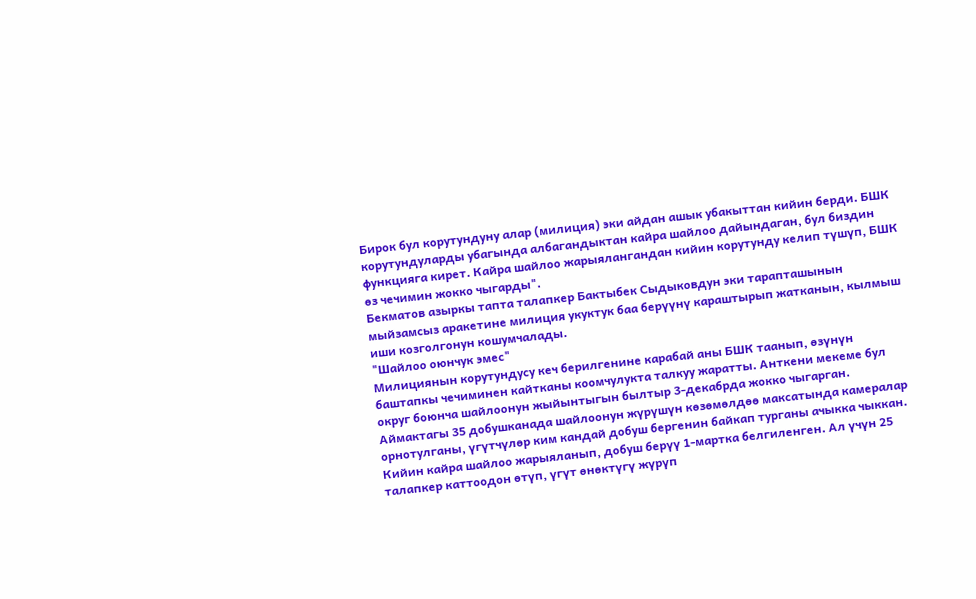Бирок бул корутундуну алар (милиция) эки айдан ашык убакыттан кийин берди. БШК корутундуларды убагында албагандыктан кайра шайлоо дайындаган, бул биздин функцияга кирет. Кайра шайлоо жарыялангандан кийин корутунду келип түшүп, БШК өз чечимин жокко чыгарды".
Бекматов азыркы тапта талапкер Бактыбек Сыдыковдун эки тарапташынын мыйзамсыз аракетине милиция укуктук баа берүүнү караштырып жатканын, кылмыш иши козголгонун кошумчалады.
"Шайлоо оюнчук эмес"
Милициянын корутундусу кеч берилгенине карабай аны БШК таанып, өзүнүн баштапкы чечиминен кайтканы коомчулукта талкуу жаратты. Анткени мекеме бул округ боюнча шайлоонун жыйынтыгын былтыр 3-декабрда жокко чыгарган. Аймактагы 35 добушканада шайлоонун жүрүшүн көзөмөлдөө максатында камералар орнотулганы, үгүтчүлөр ким кандай добуш бергенин байкап турганы ачыкка чыккан.
Кийин кайра шайлоо жарыяланып, добуш берүү 1-мартка белгиленген. Ал үчүн 25 талапкер каттоодон өтүп, үгүт өнөктүгү жүрүп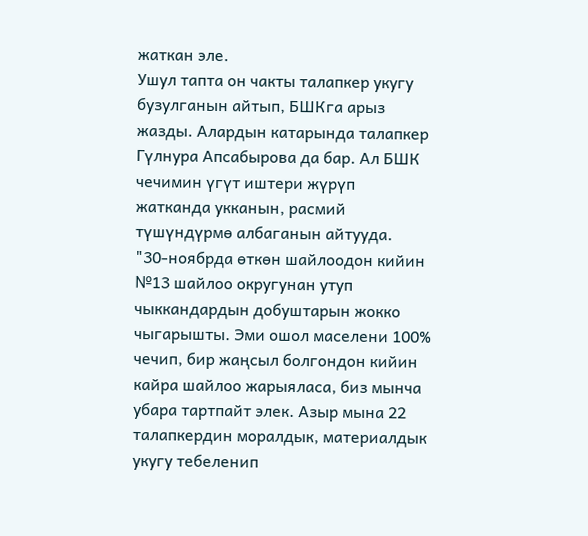жаткан эле.
Ушул тапта он чакты талапкер укугу бузулганын айтып, БШКга арыз жазды. Алардын катарында талапкер Гүлнура Апсабырова да бар. Ал БШК чечимин үгүт иштери жүрүп жатканда укканын, расмий түшүндүрмө албаганын айтууда.
"30-ноябрда өткөн шайлоодон кийин №13 шайлоо округунан утуп чыккандардын добуштарын жокко чыгарышты. Эми ошол маселени 100% чечип, бир жаңсыл болгондон кийин кайра шайлоо жарыяласа, биз мынча убара тартпайт элек. Азыр мына 22 талапкердин моралдык, материалдык укугу тебеленип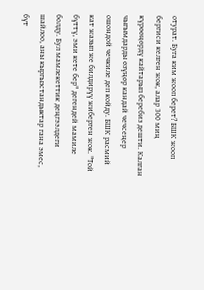отурат. Буга ким жооп берет? БШК жооп бергиси келген жок, алар 300 миң күрөөңөрдү кайтарып беребиз дешти. Калган чыгымдарды өзүңөр кандай чечсеңер ошондой чечкиле деп койду. БШК расмий кат жазып же билдирүү жиберген жок. "Той бүттү, эми кете бер" дегендей мамиле болду. Бул мамлекеттик деңгээлдеги шайлоо, аны кыргызстандыктар гана эмес, бүт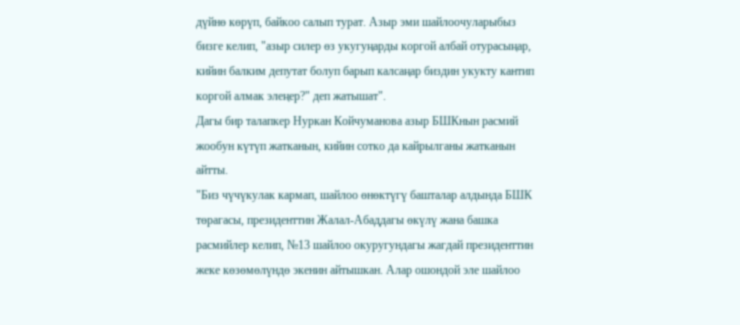дүйнө көрүп, байкоо салып турат. Азыр эми шайлоочуларыбыз бизге келип, "азыр силер өз укугуңарды коргой албай отурасыңар, кийин балким депутат болуп барып калсаңар биздин укукту кантип коргой алмак элеңер?" деп жатышат".
Дагы бир талапкер Нуркан Койчуманова азыр БШКнын расмий жообун күтүп жатканын, кийин сотко да кайрылганы жатканын айтты.
"Биз чүчүкулак кармап, шайлоо өнөктүгү башталар алдында БШК төрагасы, президенттин Жалал-Абаддагы өкүлү жана башка расмийлер келип, №13 шайлоо окуругундагы жагдай президенттин жеке көзөмөлүндө экенин айтышкан. Алар ошондой эле шайлоо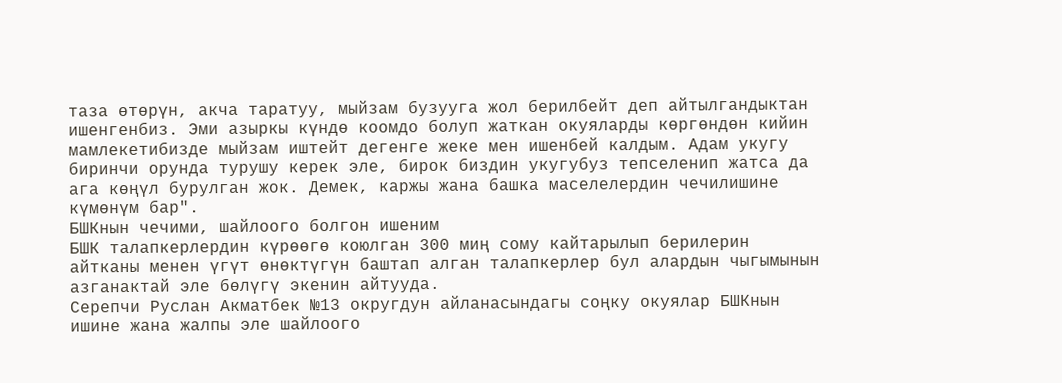таза өтөрүн, акча таратуу, мыйзам бузууга жол берилбейт деп айтылгандыктан ишенгенбиз. Эми азыркы күндө коомдо болуп жаткан окуяларды көргөндөн кийин мамлекетибизде мыйзам иштейт дегенге жеке мен ишенбей калдым. Адам укугу биринчи орунда турушу керек эле, бирок биздин укугубуз тепселенип жатса да ага көңүл бурулган жок. Демек, каржы жана башка маселелердин чечилишине күмөнүм бар".
БШКнын чечими, шайлоого болгон ишеним
БШК талапкерлердин күрөөгө коюлган 300 миң сому кайтарылып берилерин айтканы менен үгүт өнөктүгүн баштап алган талапкерлер бул алардын чыгымынын азганактай эле бөлүгү экенин айтууда.
Серепчи Руслан Акматбек №13 округдун айланасындагы соңку окуялар БШКнын ишине жана жалпы эле шайлоого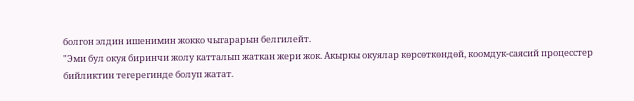болгон элдин ишенимин жокко чыгарарын белгилейт.
"Эми бул окуя биринчи жолу катталып жаткан жери жок. Акыркы окуялар көрсөткөндөй, коомдук-саясий процесстер бийликтин тегерегинде болуп жатат.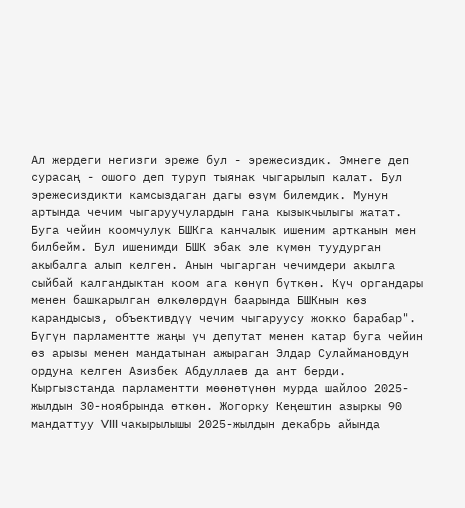Ал жердеги негизги эреже бул - эрежесиздик. Эмнеге деп сурасаң - ошого деп туруп тыянак чыгарылып калат. Бул эрежесиздикти камсыздаган дагы өзүм билемдик. Мунун артында чечим чыгаруучулардын гана кызыкчылыгы жатат. Буга чейин коомчулук БШКга канчалык ишеним артканын мен билбейм. Бул ишенимди БШК эбак эле күмөн туудурган акыбалга алып келген. Анын чыгарган чечимдери акылга сыйбай калгандыктан коом ага көнүп бүткөн. Күч органдары менен башкарылган өлкөлөрдүн баарында БШКнын көз карандысыз, объективдүү чечим чыгаруусу жокко барабар".
Бүгүн парламентте жаңы үч депутат менен катар буга чейин өз арызы менен мандатынан ажыраган Элдар Сулаймановдун ордуна келген Азизбек Абдуллаев да ант берди.
Кыргызстанда парламентти мөөнөтүнөн мурда шайлоо 2025-жылдын 30-ноябрында өткөн. Жогорку Кеңештин азыркы 90 мандаттуу VIII чакырылышы 2025-жылдын декабрь айында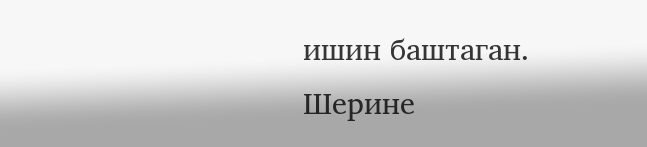ишин баштаган.
Шерине